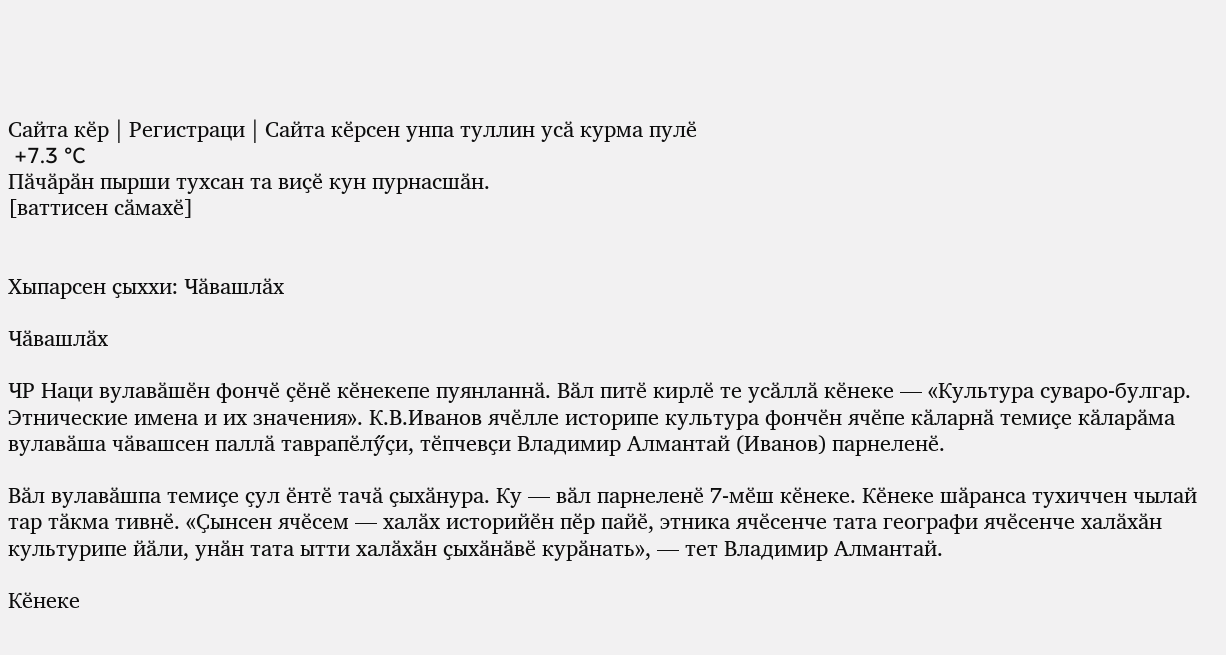Сайта кӗр | Регистраци | Сайта кӗрсен унпа туллин усӑ курма пулӗ
 +7.3 °C
Пӑчӑрӑн пырши тухсан та виҫӗ кун пурнасшӑн.
[ваттисен сӑмахӗ]


Хыпарсен ҫыххи: Чӑвашлӑх

Чӑвашлӑх

ЧР Наци вулавӑшӗн фончӗ ҫӗнӗ кӗнекепе пуянланнӑ. Вӑл питӗ кирлӗ те усӑллӑ кӗнеке — «Культура суваро-булгар. Этнические имена и их значения». К.В.Иванов ячӗлле историпе культура фончӗн ячӗпе кӑларнӑ темиҫе кӑларӑма вулавӑша чӑвашсен паллӑ таврапӗлӳҫи, тӗпчевҫи Владимир Алмантай (Иванов) парнеленӗ.

Вӑл вулавӑшпа темиҫе ҫул ӗнтӗ тачӑ ҫыхӑнура. Ку — вӑл парнеленӗ 7-мӗш кӗнеке. Кӗнеке шӑранса тухиччен чылай тар тӑкма тивнӗ. «Ҫынсен ячӗсем — халӑх историйӗн пӗр пайӗ, этника ячӗсенче тата географи ячӗсенче халӑхӑн культурипе йӑли, унӑн тата ытти халӑхӑн ҫыхӑнӑвӗ курӑнать», — тет Владимир Алмантай.

Кӗнеке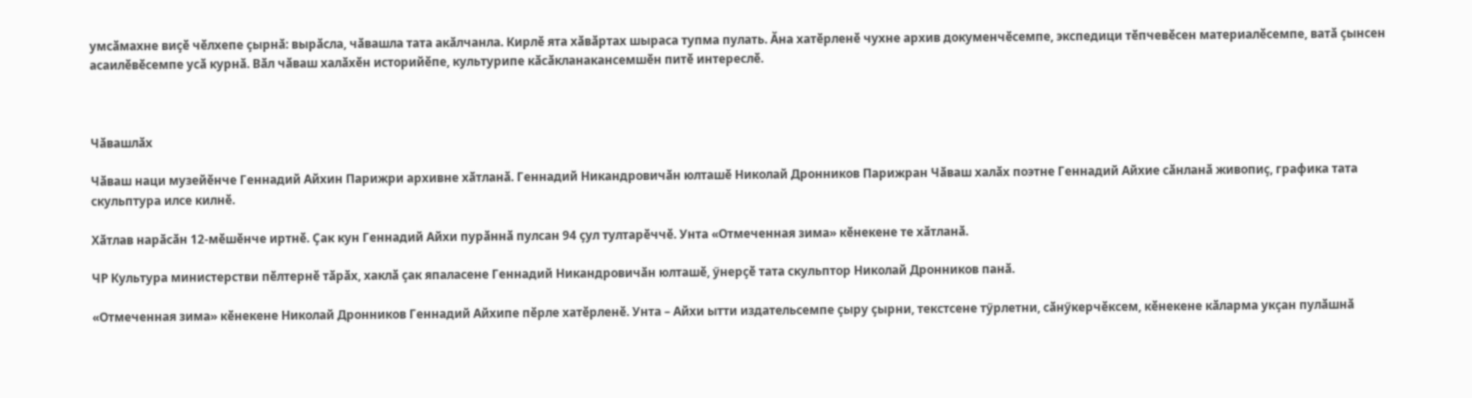умсӑмахне виҫӗ чӗлхепе ҫырнӑ: вырӑсла, чӑвашла тата акӑлчанла. Кирлӗ ята хӑвӑртах шыраса тупма пулать. Ӑна хатӗрленӗ чухне архив докуменчӗсемпе, экспедици тӗпчевӗсен материалӗсемпе, ватӑ ҫынсен асаилӗвӗсемпе усӑ курнӑ. Вӑл чӑваш халӑхӗн историйӗпе, культурипе кӑсӑкланакансемшӗн питӗ интереслӗ.



Чӑвашлӑх

Чӑваш наци музейӗнче Геннадий Айхин Парижри архивне хӑтланӑ. Геннадий Никандровичӑн юлташӗ Николай Дронников Парижран Чӑваш халӑх поэтне Геннадий Айхие сӑнланӑ живопиҫ, графика тата скульптура илсе килнӗ.

Хӑтлав нарӑсӑн 12-мӗшӗнче иртнӗ. Ҫак кун Геннадий Айхи пурӑннӑ пулсан 94 ҫул тултарӗччӗ. Унта «Отмеченная зима» кӗнекене те хӑтланӑ.

ЧР Культура министерстви пӗлтернӗ тӑрӑх, хаклӑ ҫак япаласене Геннадий Никандровичӑн юлташӗ, ӳнерҫӗ тата скульптор Николай Дронников панӑ.

«Отмеченная зима» кӗнекене Николай Дронников Геннадий Айхипе пӗрле хатӗрленӗ. Унта – Айхи ытти издательсемпе ҫыру ҫырни, текстсене тӳрлетни, сӑнӳкерчӗксем, кӗнекене кӑларма укҫан пулӑшнӑ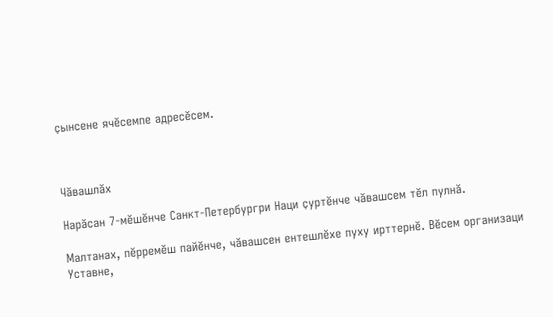ҫынсене ячӗсемпе адресӗсем.



Чӑвашлӑх

Нарӑсан 7-мӗшӗнче Санкт-Петербургри Наци ҫуртӗнче чӑвашсем тӗл пулнӑ.

Малтанах, пӗрремӗш пайӗнче, чӑвашсен ентешлӗхе пуху ирттернӗ. Вӗсем организаци Уставне,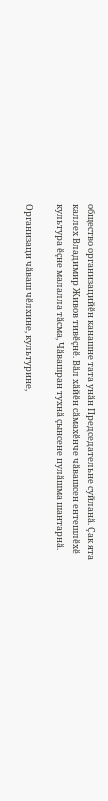общество организацийӗн канашне тата унӑн Председательне суйланӑ. Ҫак ята каллех Владимир Живов тивӗҫнӗ. Вӑл хӑйӗн сӑмахӗнче чӑвашсен ентешлӗхӗ культура ӗҫне малалла тӑсма, Чӑвашран тухнӑ ҫынсене пулӑшма шантарнӑ.

Организаци чӑваш чӗлхине, культурине,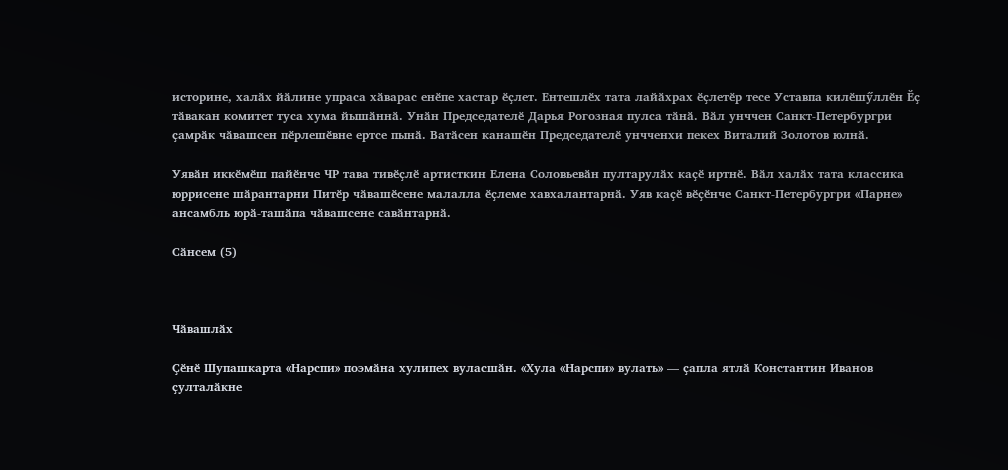историне, халӑх йӑлине упраса хӑварас енӗпе хастар ӗҫлет. Ентешлӗх тата лайӑхрах ӗҫлетӗр тесе Уставпа килӗшӳллӗн Ӗҫ тӑвакан комитет туса хума йышӑннӑ. Унӑн Председателӗ Дарья Рогозная пулса тӑнӑ. Вӑл унччен Санкт-Петербургри ҫамрӑк чӑвашсен пӗрлешӗвне ертсе пынӑ. Ватӑсен канашӗн Председателӗ унчченхи пекех Виталий Золотов юлнӑ.

Уявӑн иккӗмӗш пайӗнче ЧР тава тивӗҫлӗ артисткин Елена Соловьевӑн пултарулӑх каҫӗ иртнӗ. Вӑл халӑх тата классика юррисене шӑрантарни Питӗр чӑвашӗсене малалла ӗҫлеме хавхалантарнӑ. Уяв каҫӗ вӗҫӗнче Санкт-Петербургри «Парне» ансамбль юрӑ-ташӑпа чӑвашсене савӑнтарнӑ.

Сӑнсем (5)



Чӑвашлӑх

Ҫӗнӗ Шупашкарта «Нарспи» поэмӑна хулипех вуласшӑн. «Хула «Нарспи» вулать» — ҫапла ятлӑ Константин Иванов ҫулталӑкне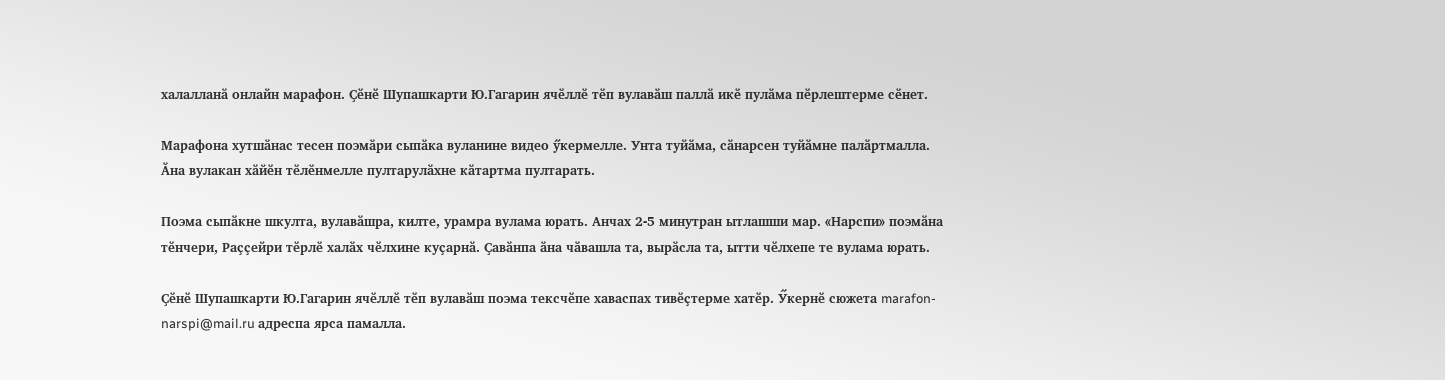халалланӑ онлайн марафон. Ҫӗнӗ Шупашкарти Ю.Гагарин ячӗллӗ тӗп вулавӑш паллӑ икӗ пулӑма пӗрлештерме сӗнет.

Марафона хутшӑнас тесен поэмӑри сыпӑка вуланине видео ӳкермелле. Унта туйӑма, сӑнарсен туйӑмне палӑртмалла. Ӑна вулакан хӑйӗн тӗлӗнмелле пултарулӑхне кӑтартма пултарать.

Поэма сыпӑкне шкулта, вулавӑшра, килте, урамра вулама юрать. Анчах 2-5 минутран ытлашши мар. «Нарспи» поэмӑна тӗнчери, Раҫҫейри тӗрлӗ халӑх чӗлхине куҫарнӑ. Ҫавӑнпа ӑна чӑвашла та, вырӑсла та, ытти чӗлхепе те вулама юрать.

Ҫӗнӗ Шупашкарти Ю.Гагарин ячӗллӗ тӗп вулавӑш поэма тексчӗпе хаваспах тивӗҫтерме хатӗр. Ӳкернӗ сюжета marafon-narspi@mail.ru адреспа ярса памалла.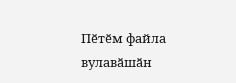Пӗтӗм файла вулавӑшӑн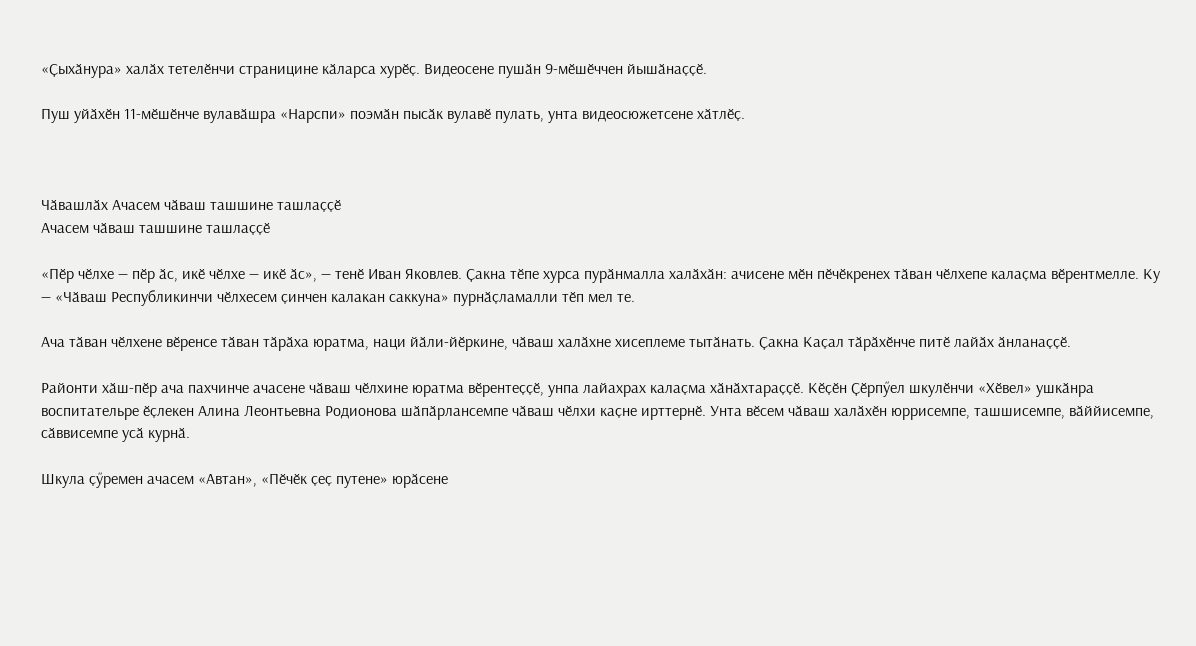«Ҫыхӑнура» халӑх тетелӗнчи страницине кӑларса хурӗҫ. Видеосене пушӑн 9-мӗшӗччен йышӑнаҫҫӗ.

Пуш уйӑхӗн 11-мӗшӗнче вулавӑшра «Нарспи» поэмӑн пысӑк вулавӗ пулать, унта видеосюжетсене хӑтлӗҫ.



Чӑвашлӑх Ачасем чӑваш ташшине ташлаҫҫӗ
Ачасем чӑваш ташшине ташлаҫҫӗ

«Пӗр чӗлхе — пӗр ӑс, икӗ чӗлхе — икӗ ӑс», — тенӗ Иван Яковлев. Ҫакна тӗпе хурса пурӑнмалла халӑхӑн: ачисене мӗн пӗчӗкренех тӑван чӗлхепе калаҫма вӗрентмелле. Ку — «Чӑваш Республикинчи чӗлхесем ҫинчен калакан саккуна» пурнӑҫламалли тӗп мел те.

Ача тӑван чӗлхене вӗренсе тӑван тӑрӑха юратма, наци йӑли-йӗркине, чӑваш халӑхне хисеплеме тытӑнать. Ҫакна Каҫал тӑрӑхӗнче питӗ лайӑх ӑнланаҫҫӗ.

Районти хӑш-пӗр ача пахчинче ачасене чӑваш чӗлхине юратма вӗрентеҫҫӗ, унпа лайахрах калаҫма хӑнӑхтараҫҫӗ. Кӗҫӗн Ҫӗрпӳел шкулӗнчи «Хӗвел» ушкӑнра воспитательре ӗҫлекен Алина Леонтьевна Родионова шӑпӑрлансемпе чӑваш чӗлхи каҫне ирттернӗ. Унта вӗсем чӑваш халӑхӗн юррисемпе, ташшисемпе, вӑййисемпе, сӑввисемпе усӑ курнӑ.

Шкула ҫӳремен ачасем «Автан», «Пӗчӗк ҫеҫ путене» юрӑсене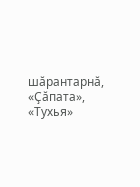шӑрантарнӑ, «Ҫӑпата», «Тухья»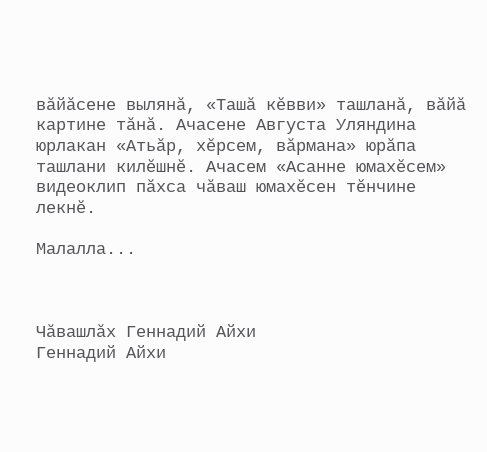вӑйӑсене вылянӑ, «Ташӑ кӗвви» ташланӑ, вӑйӑ картине тӑнӑ. Ачасене Августа Уляндина юрлакан «Атьӑр, хӗрсем, вӑрмана» юрӑпа ташлани килӗшнӗ. Ачасем «Асанне юмахӗсем» видеоклип пӑхса чӑваш юмахӗсен тӗнчине лекнӗ.

Малалла...



Чӑвашлӑх Геннадий Айхи
Геннадий Айхи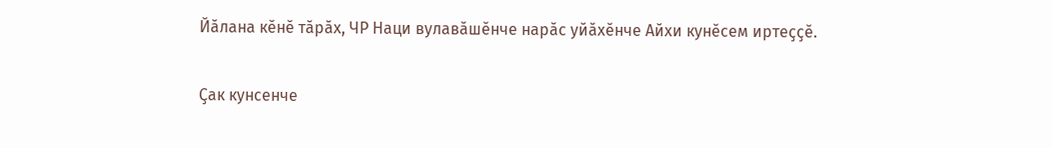Йӑлана кӗнӗ тӑрӑх, ЧР Наци вулавӑшӗнче нарӑс уйӑхӗнче Айхи кунӗсем иртеҫҫӗ.

Ҫак кунсенче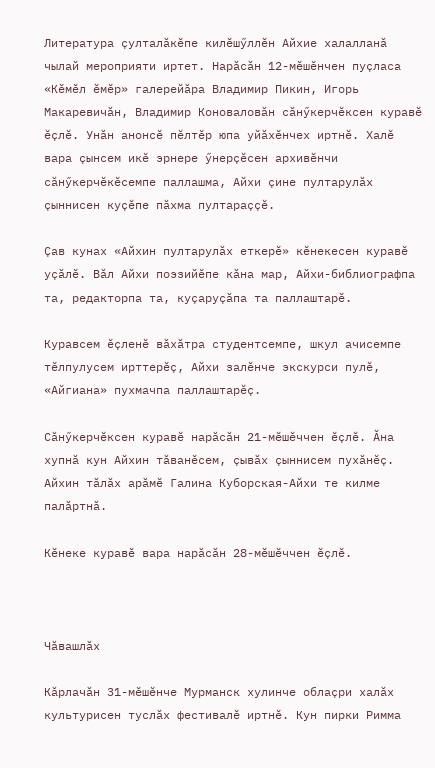Литература ҫулталӑкӗпе килӗшӳллӗн Айхие халалланӑ чылай мероприяти иртет. Нарӑсӑн 12-мӗшӗнчен пуҫласа «Кӗмӗл ӗмӗр» галерейӑра Владимир Пикин, Игорь Макаревичӑн, Владимир Коноваловӑн сӑнӳкерчӗксен куравӗ ӗҫлӗ. Унӑн анонсӗ пӗлтӗр юпа уйӑхӗнчех иртнӗ. Халӗ вара ҫынсем икӗ эрнере ӳнерҫӗсен архивӗнчи сӑнӳкерчӗкӗсемпе паллашма, Айхи ҫине пултарулӑх ҫыннисен куҫӗпе пӑхма пултараҫҫӗ.

Ҫав кунах «Айхин пултарулӑх еткерӗ» кӗнекесен куравӗ уҫӑлӗ. Вӑл Айхи поэзийӗпе кӑна мар, Айхи-библиографпа та, редакторпа та, куҫаруҫӑпа та паллаштарӗ.

Куравсем ӗҫленӗ вӑхӑтра студентсемпе, шкул ачисемпе тӗлпулусем ирттерӗҫ, Айхи залӗнче экскурси пулӗ, «Айгиана» пухмачпа паллаштарӗҫ.

Сӑнӳкерчӗксен куравӗ нарӑсӑн 21-мӗшӗччен ӗҫлӗ. Ӑна хупнӑ кун Айхин тӑванӗсем, ҫывӑх ҫыннисем пухӑнӗҫ. Айхин тӑлӑх арӑмӗ Галина Куборская-Айхи те килме палӑртнӑ.

Кӗнеке куравӗ вара нарӑсӑн 28-мӗшӗччен ӗҫлӗ.



Чӑвашлӑх

Кӑрлачӑн 31-мӗшӗнче Мурманск хулинче облаҫри халӑх культурисен туслӑх фестивалӗ иртнӗ. Кун пирки Римма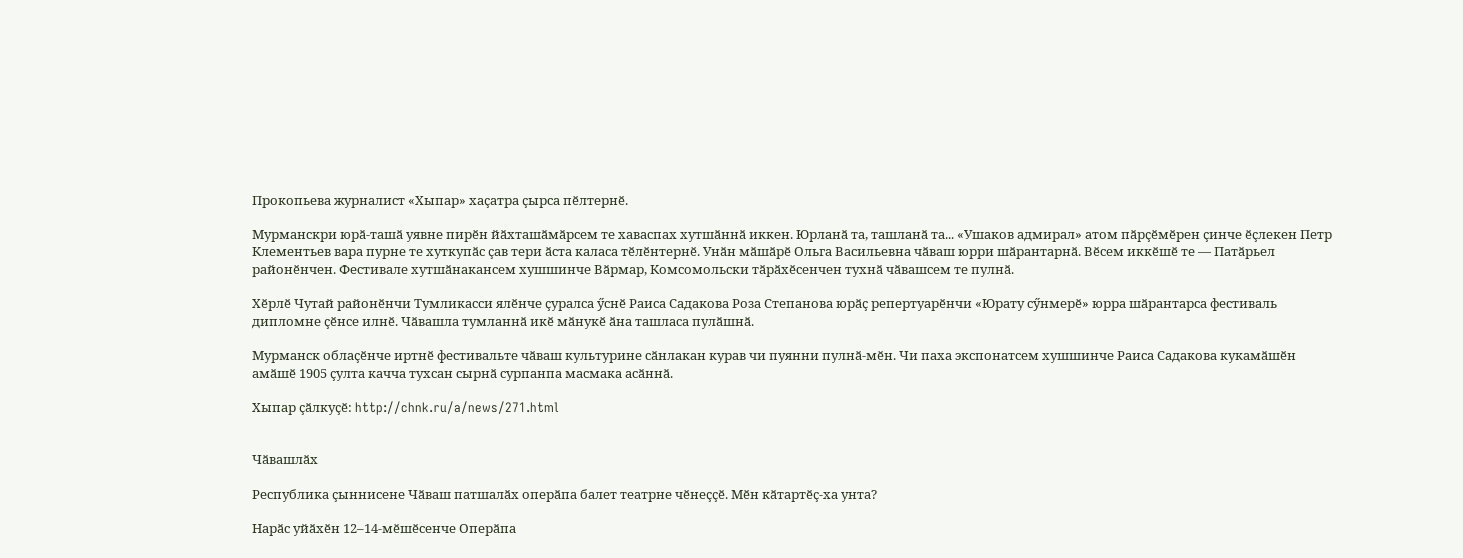Прокопьева журналист «Хыпар» хаҫатра ҫырса пӗлтернӗ.

Мурманскри юрӑ-ташӑ уявне пирӗн йӑхташӑмӑрсем те хаваспах хутшӑннӑ иккен. Юрланӑ та, ташланӑ та... «Ушаков адмирал» атом пӑрҫӗмӗрен ҫинче ӗҫлекен Петр Клементьев вара пурне те хуткупӑс ҫав тери ӑста каласа тӗлӗнтернӗ. Унӑн мӑшӑрӗ Ольга Васильевна чӑваш юрри шӑрантарнӑ. Вӗсем иккӗшӗ те — Патӑрьел районӗнчен. Фестивале хутшӑнакансем хушшинче Вӑрмар, Комсомольски тӑрӑхӗсенчен тухнӑ чӑвашсем те пулнӑ.

Хӗрлӗ Чутай районӗнчи Тумликасси ялӗнче ҫуралса ӳснӗ Раиса Садакова Роза Степанова юрӑҫ репертуарӗнчи «Юрату сӳнмерӗ» юрра шӑрантарса фестиваль дипломне ҫӗнсе илнӗ. Чӑвашла тумланнӑ икӗ мӑнукӗ ӑна ташласа пулӑшнӑ.

Мурманск облаҫӗнче иртнӗ фестивальте чӑваш культурине сӑнлакан курав чи пуянни пулнӑ-мӗн. Чи паха экспонатсем хушшинче Раиса Садакова кукамӑшӗн амӑшӗ 1905 ҫулта качча тухсан сырнӑ сурпанпа масмака асӑннӑ.

Хыпар ҫӑлкуҫӗ: http://chnk.ru/a/news/271.html


Чӑвашлӑх

Республика ҫыннисене Чӑваш патшалӑх оперӑпа балет театрне чӗнеҫҫӗ. Мӗн кӑтартӗҫ-ха унта?

Нарӑс уйӑхӗн 12–14-мӗшӗсенче Оперӑпа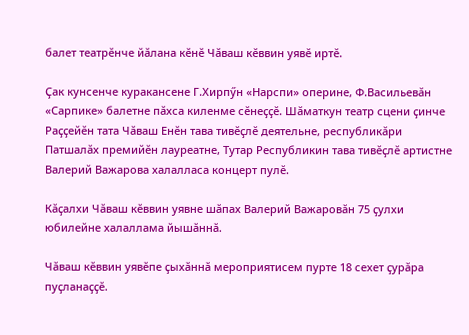балет театрӗнче йӑлана кӗнӗ Чӑваш кӗввин уявӗ иртӗ.

Ҫак кунсенче куракансене Г.Хирпӳн «Нарспи» оперине, Ф.Васильевӑн «Сарпике» балетне пӑхса киленме сӗнеҫҫӗ. Шӑматкун театр сцени ҫинче Раҫҫейӗн тата Чӑваш Енӗн тава тивӗҫлӗ деятельне, республикӑри Патшалӑх премийӗн лауреатне, Тутар Республикин тава тивӗҫлӗ артистне Валерий Важарова халалласа концерт пулӗ.

Кӑҫалхи Чӑваш кӗввин уявне шӑпах Валерий Важаровӑн 75 ҫулхи юбилейне халаллама йышӑннӑ.

Чӑваш кӗввин уявӗпе ҫыхӑннӑ мероприятисем пурте 18 сехет ҫурӑра пуҫланаҫҫӗ.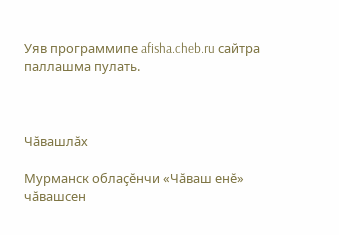Уяв программипе afisha.cheb.ru сайтра паллашма пулать.



Чӑвашлӑх

Мурманск облаҫӗнчи «Чӑваш енӗ» чӑвашсен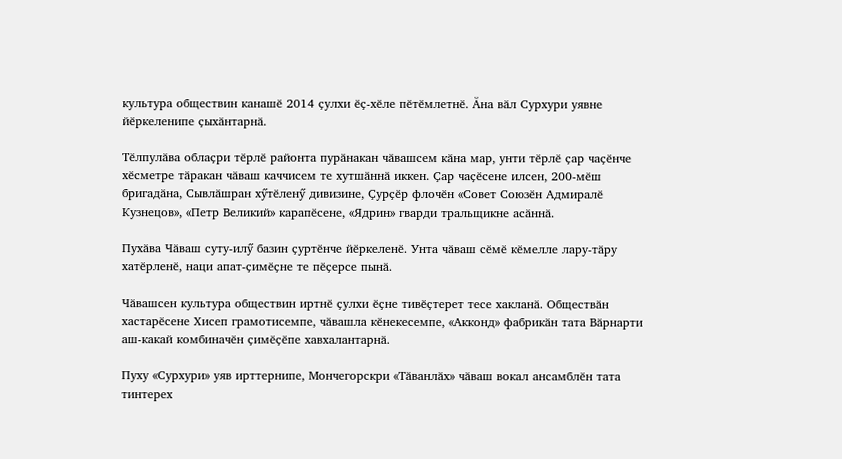культура обществин канашӗ 2014 ҫулхи ӗҫ-хӗле пӗтӗмлетнӗ. Ӑна вӑл Сурхури уявне йӗркеленипе ҫыхӑнтарнӑ.

Тӗлпулӑва облаҫри тӗрлӗ районта пурӑнакан чӑвашсем кӑна мар, унти тӗрлӗ ҫар чаҫӗнче хӗсметре тӑракан чӑваш каччисем те хутшӑннӑ иккен. Ҫар чаҫӗсене илсен, 200-мӗш бригадӑна, Сывлӑшран хӳтӗленӳ дивизине, Ҫурҫӗр флочӗн «Совет Союзӗн Адмиралӗ Кузнецов», «Петр Великий» карапӗсене, «Ядрин» гварди тральщикне асӑннӑ.

Пухӑва Чӑваш суту-илӳ базин ҫуртӗнче йӗркеленӗ. Унта чӑваш сӗмӗ кӗмелле лару-тӑру хатӗрленӗ, наци апат-ҫимӗҫне те пӗҫерсе пынӑ.

Чӑвашсен культура обществин иртнӗ ҫулхи ӗҫне тивӗҫтерет тесе хакланӑ. Обществӑн хастарӗсене Хисеп грамотисемпе, чӑвашла кӗнекесемпе, «Акконд» фабрикӑн тата Вӑрнарти аш-какай комбиначӗн ҫимӗҫӗпе хавхалантарнӑ.

Пуху «Сурхури» уяв ирттернипе, Мончегорскри «Тӑванлӑх» чӑваш вокал ансамблӗн тата тинтерех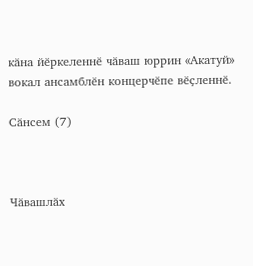кӑна йӗркеленнӗ чӑваш юррин «Акатуй» вокал ансамблӗн концерчӗпе вӗҫленнӗ.

Сӑнсем (7)



Чӑвашлӑх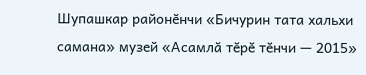Шупашкар районӗнчи «Бичурин тата хальхи самана» музей «Асамлӑ тӗрӗ тӗнчи — 2015»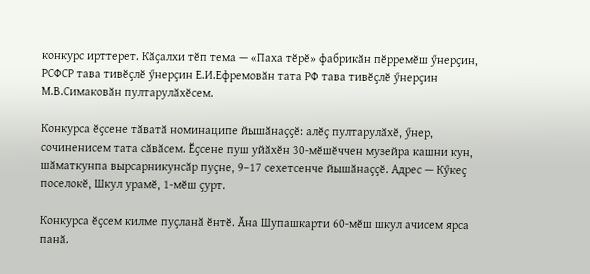конкурс ирттерет. Кӑҫалхи тӗп тема — «Паха тӗрӗ» фабрикӑн пӗрремӗш ӳнерҫин, РСФСР тава тивӗҫлӗ ӳнерҫин Е.И.Ефремовӑн тата РФ тава тивӗҫлӗ ӳнерҫин М.В.Симаковӑн пултарулӑхӗсем.

Конкурса ӗҫсене тӑватӑ номинаципе йышӑнаҫҫӗ: алӗҫ пултарулӑхӗ, ӳнер, сочиненисем тата сӑвӑсем. Ӗҫсене пуш уйӑхӗн 30-мӗшӗччен музейра кашни кун, шӑматкунпа вырсарникунсӑр пуҫне, 9–17 сехетсенче йышӑнаҫҫӗ. Адрес — Кӳкеҫ поселокӗ, Шкул урамӗ, 1-мӗш ҫурт.

Конкурса ӗҫсем килме пуҫланӑ ӗнтӗ. Ӑна Шупашкарти 60-мӗш шкул ачисем ярса панӑ.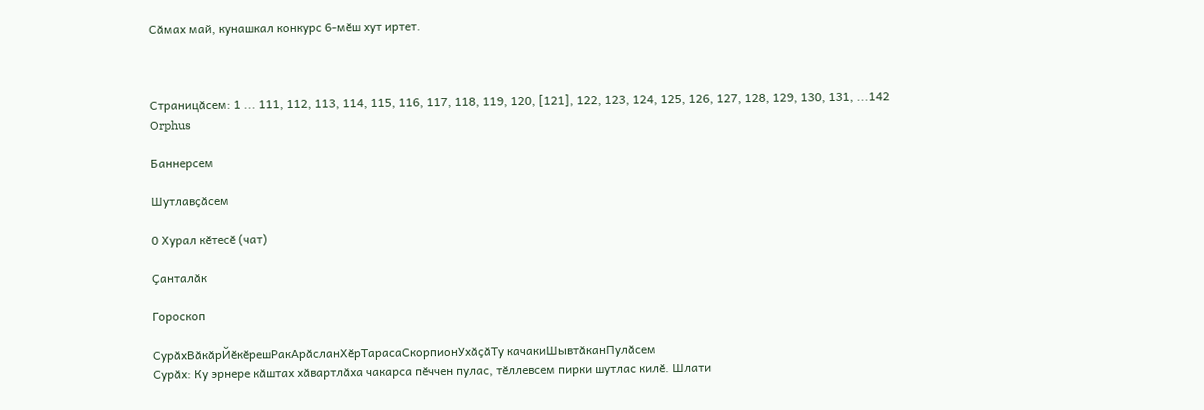Сӑмах май, кунашкал конкурс 6-мӗш хут иртет.



Страницӑсем: 1 ... 111, 112, 113, 114, 115, 116, 117, 118, 119, 120, [121], 122, 123, 124, 125, 126, 127, 128, 129, 130, 131, ...142
Orphus

Баннерсем

Шутлавҫӑсем

0 Хурал кӗтесӗ (чат)

Ҫанталӑк

Гороскоп

СурӑхВӑкӑрЙӗкӗрешРакАрӑсланХӗрТарасаСкорпионУхӑҫӑТу качакиШывтӑканПулӑсем
Сурӑх: Ку эрнере кӑштах хӑвартлӑха чакарса пӗччен пулас, тӗллевсем пирки шутлас килӗ. Шлати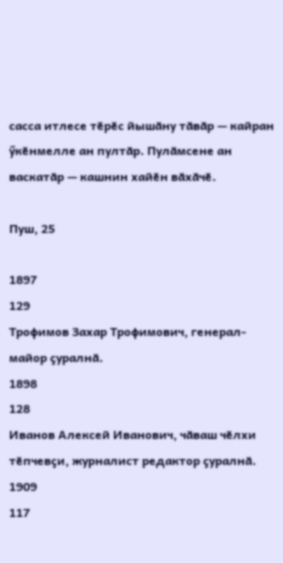сасса итлесе тӗрӗс йышӑну тӑвӑр — кайран ӳкӗнмелле ан пултӑр. Пулӑмсене ан васкатӑр — кашнин хайӗн вӑхӑчӗ.

Пуш, 25

1897
129
Трофимов Захар Трофимович, генерал-майор ҫуралнӑ.
1898
128
Иванов Алексей Иванович, чӑваш чӗлхи тӗпчевҫи, журналист редактор ҫуралнӑ.
1909
117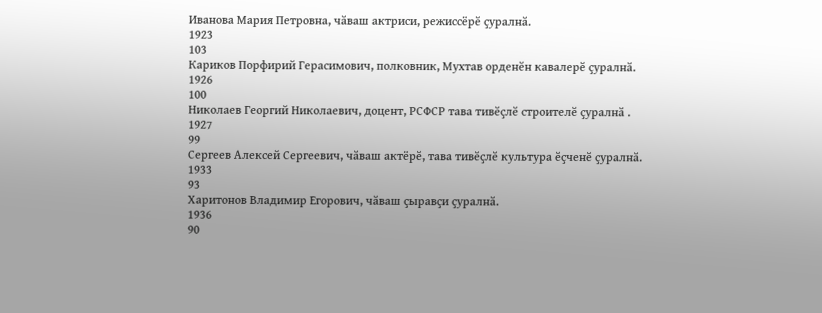Иванова Мария Петровна, чӑваш актриси, режиссёрӗ ҫуралнӑ.
1923
103
Кариков Порфирий Герасимович, полковник, Мухтав орденӗн кавалерӗ ҫуралнӑ.
1926
100
Николаев Георгий Николаевич, доцент, РСФСР тава тивӗҫлӗ строителӗ ҫуралнӑ .
1927
99
Сергеев Алексей Сергеевич, чӑваш актёрӗ, тава тивӗҫлӗ культура ӗҫченӗ ҫуралнӑ.
1933
93
Харитонов Владимир Eгорович, чӑваш ҫыравҫи ҫуралнӑ.
1936
90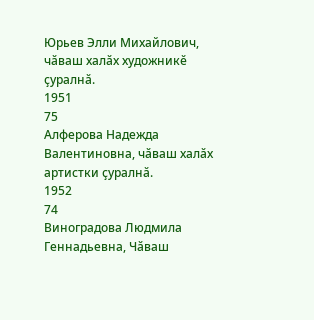Юрьев Элли Михайлович, чӑваш халӑх художникӗ ҫуралнӑ.
1951
75
Алферова Надежда Валентиновна, чӑваш халӑх артистки ҫуралнӑ.
1952
74
Виноградова Людмила Геннадьевна, Чӑваш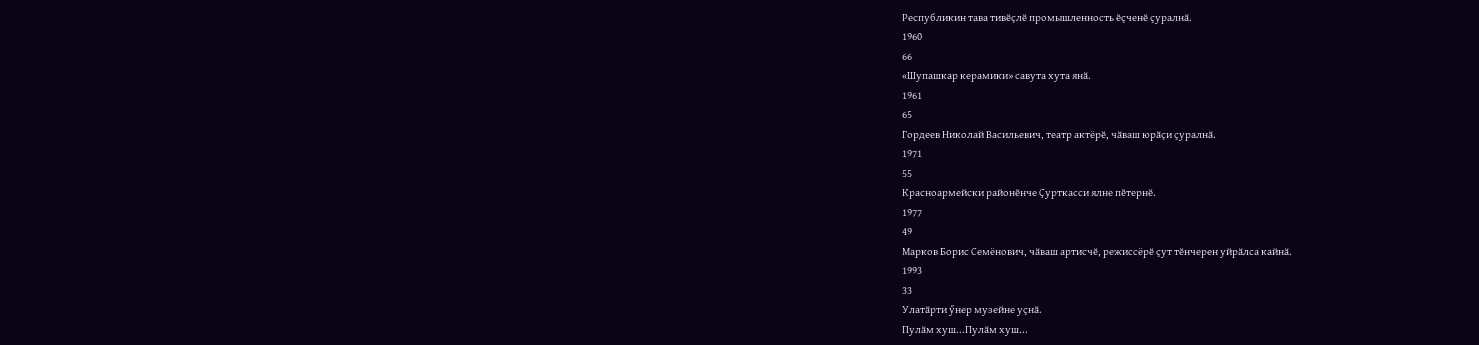Республикин тава тивӗҫлӗ промышленность ӗҫченӗ ҫуралнӑ.
1960
66
«Шупашкар керамики» савута хута янӑ.
1961
65
Гордеев Николай Васильевич, театр актёрӗ, чӑваш юрӑҫи ҫуралнӑ.
1971
55
Красноармейски районӗнче Ҫурткасси ялне пӗтернӗ.
1977
49
Марков Борис Семёнович, чӑваш артисчӗ, режиссёрӗ ҫут тӗнчерен уйрӑлса кайнӑ.
1993
33
Улатӑрти ӳнер музейне уҫнӑ.
Пулӑм хуш...Пулӑм хуш...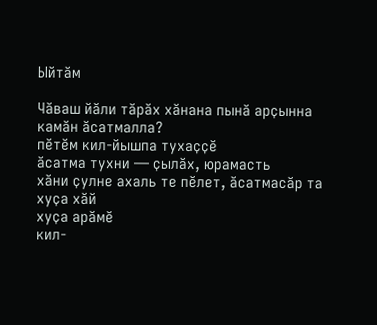Ыйтӑм

Чӑваш йӑли тӑрӑх хӑнана пынӑ арҫынна камӑн ӑсатмалла?
пӗтӗм кил-йышпа тухаҫҫӗ
ӑсатма тухни — ҫылӑх, юрамасть
хӑни ҫулне ахаль те пӗлет, ӑсатмасӑр та
хуҫа хӑй
хуҫа арӑмӗ
кил-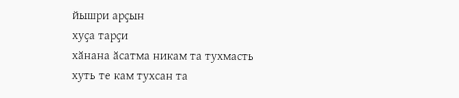йышри арҫын
хуҫа тарҫи
хӑнана ӑсатма никам та тухмасть
хуть те кам тухсан та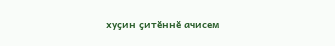хуҫин ҫитӗннӗ ачисем